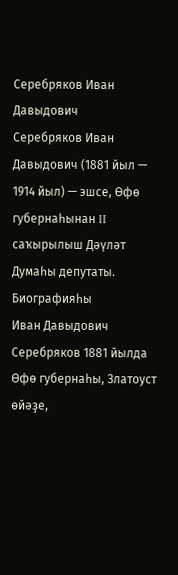Серебряков Иван Давыдович
Серебряков Иван Давыдович (1881 йыл — 1914 йыл) — эшсе, Өфө губернаһынан II саҡырылыш Дәүләт Думаһы депутаты.
Биографияһы
Иван Давыдович Серебряков 1881 йылда Өфө губернаһы, Златоуст өйәҙе,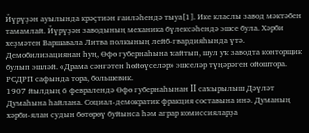Йүрүҙән ауылында крәҫтиән ғаиләһендә тыуа[1]. Ике класлы завод мәктәбен тамамлай. Йүрүҙән заводының механика бүлексәһендә эшсе була. Хәрби хеҙмәтен Варшавала Литва полкының лейб-гвардияһында үтә. Демобилизациянан һуң, Өфө губернаһына ҡайтып, шул уҡ заводта конторщик булып эшләй. «Драма сәнғәтен һөйөүселәр» эшселәр түңәрәген ойоштора. РСДРП сафында тора, большевик.
1907 йылдың 6 февралендә Өфө губернаһынан II саҡырылыш Дәүләт Думаһына һайлана. Социал-демократик фракция составына инә. Думаның хәрби-ялан судын бөтөрөү буйынса һәм аграр комиссияларҙа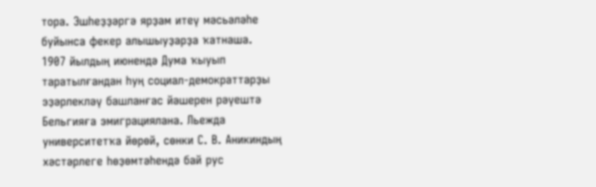тора. Эшһеҙҙәргә ярҙам итеү мәсьәләһе буйынса фекер алышыуҙарҙа ҡатнаша.
1907 йылдың июнендә Дума ҡыуып таратылғандан һуң социал-демократтарҙы эҙәрлекләү башланғас йәшерен рәүештә Бельгияға эмиграциялана. Льежда университетҡа йөрөй, сөнки С. В. Аникиндың хәстәрлеге һөҙөмтәһендә бай рус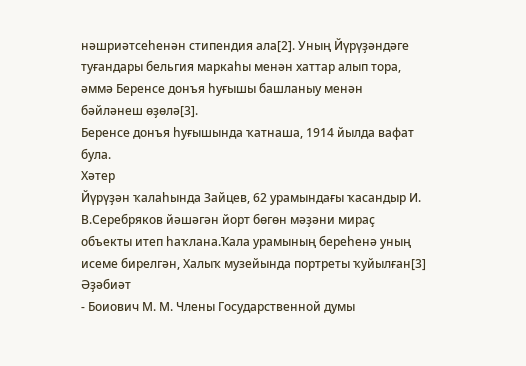нәшриәтсеһенән стипендия ала[2]. Уның Йүрүҙәндәге туғандары бельгия маркаһы менән хаттар алып тора, әммә Беренсе донъя һуғышы башланыу менән бәйләнеш өҙөлә[3].
Беренсе донъя һуғышында ҡатнаша, 1914 йылда вафат була.
Хәтер
Йүрүҙән ҡалаһында Зайцев, 62 урамындағы ҡасандыр И. В.Серебряков йәшәгән йорт бөгөн мәҙәни мираҫ объекты итеп һаҡлана.Ҡала урамының береһенә уның исеме бирелгән, Халыҡ музейында портреты ҡуйылған[3]
Әҙәбиәт
- Боиович М. М. Члены Государственной думы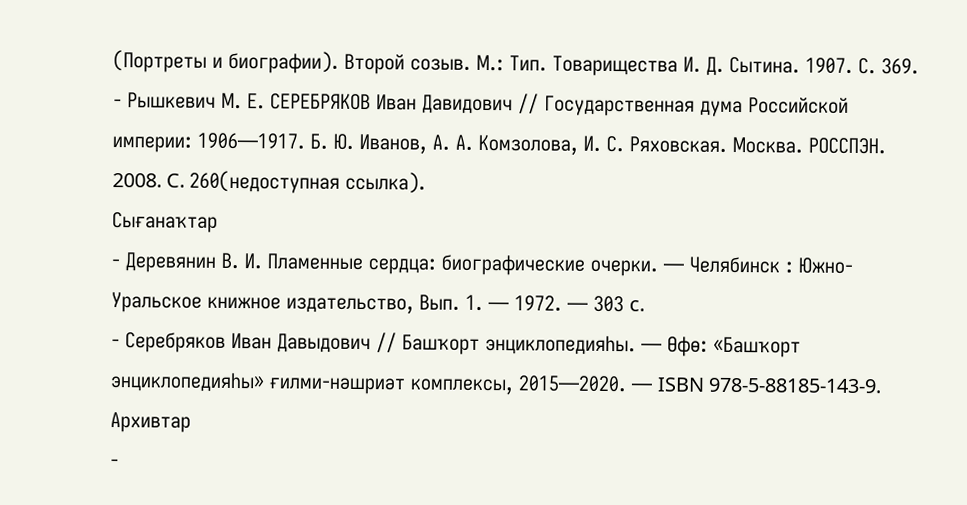(Портреты и биографии). Второй созыв. М.: Тип. Товарищества И. Д. Сытина. 1907. С. 369.
- Рышкевич М. Е. СЕРЕБРЯКОВ Иван Давидович // Государственная дума Российской империи: 1906—1917. Б. Ю. Иванов, А. А. Комзолова, И. С. Ряховская. Москва. РОССПЭН. 2008. C. 260(недоступная ссылка).
Сығанаҡтар
- Деревянин В. И. Пламенные сердца: биографические очерки. — Челябинск : Южно-Уральское книжное издательство, Вып. 1. — 1972. — 303 c.
- Серебряков Иван Давыдович // Башҡорт энциклопедияһы. — Өфө: «Башҡорт энциклопедияһы» ғилми-нәшриәт комплексы, 2015—2020. — ISBN 978-5-88185-143-9.
Архивтар
-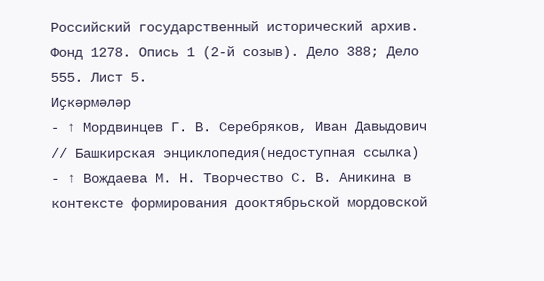Российский государственный исторический архив. Фонд 1278. Опись 1 (2-й созыв). Дело 388; Дело 555. Лист 5.
Иҫкәрмәләр
- ↑ Мордвинцев Г. В. Серебряков, Иван Давыдович // Башкирская энциклопедия(недоступная ссылка)
- ↑ Вождаева М. Н. Творчество С. В. Аникина в контексте формирования дооктябрьской мордовской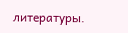литературы.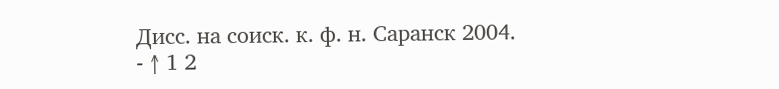Дисс. на соиск. к. ф. н. Саранск 2004.
- ↑ 1 2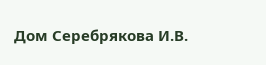Дом Серебрякова И.В.